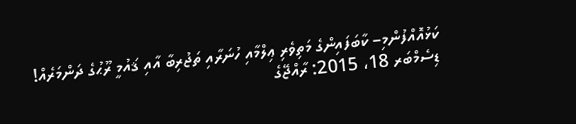ކަޅުއޮއްފުންމި– ކާބަފައިންގެ މަތިވެރި ޢިލްމާއި ހުނަރާއި ތަޖުރިބާ އާއި ޤައުމީ ރޫޙުގެ ދަންމަރެއް!
ޑިސެމްބަރ 18، 2015: ރާއްޖޭގެ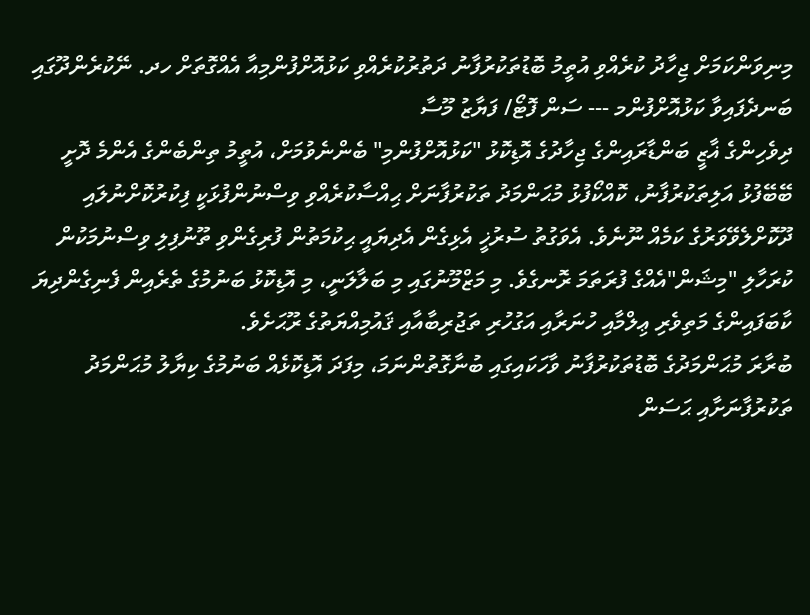މިނިވަންކަމަށް ޖިހާދު ކުރެއްވި އުތީމު ބޮޑުތަކުރުފާނު ދަތުރުކުރެއްވި ކަޅުއޮށްފުންމިއާ އެއްގޮތަށް ހދ. ނޭކުރެންދޫގައި ބަނދެފައިވާ ކަޅުއޮށްފުންމ --- ސަން ފޮޓޯ/ ފަޔާޒު މޫސާ
ދިވެހިންގެ ޣާޒީ ބަންޑާރައިންގެ ޖިހާދުގެ އޮޑިކޮޅު "ކަޅުއޮށްފުންމި" ބެންނެވުމަށް، އުތީމު ތިންބެންގެ އެންމެ ދޮށީ ބޭބޭފުޅު އަލިތަކުރުފާނު، ކޮއްކޯފުޅު މުޙަންމަދު ތަކުރުފާނަށް ޙިއްސާކުރެއްވި ވިސްނުންފުޅަކީ ފިކުރުކޮށްނުލައި ދޫކޮށްލެވޭވަރުގެ ކަމެއް ނޫނެވެ. އެވަގުތު ސުރުޚީ އެޅިގެން އެދިޔައީ ޙިކުމަތުން ފުރިގެންވި ތޫނުފިލި ވިސްނުމަކުން ކުރަހާލި "މިޝަން"އެއްގެ ފުރަތަމަ ރޮނގެވެ. މި މަޒްމޫނުގައި މި ބަލާލަނީ، މި އޮޑިކޮޅު ބަނުމުގެ ތެރެއިން ފެނިގެންދިޔަ ކާބަފައިންގެ މަތިވެރި ޢިލްމާއި ހުނަރާއި އަގުހުރި ތަޖުރިބާއާއި ޤައުމިއްޔަތުގެ ރޫޙަށެވެ.
ބުރާރަ މުޙަންމަދުގެ ބޮޑުތަކުރުފާނު ވާހަކައިގައި ބުނާގޮތުންނަމަ، މިފަދަ އޮޑިކޮޅެއް ބަނުމުގެ ކިޔާލު މުޙަންމަދު ތަކުރުފާނަށާއި ޙަސަން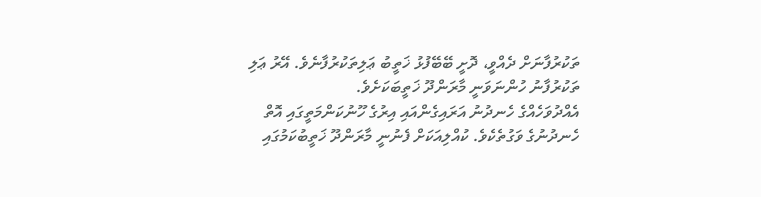ތަކުރުފާނަށް ދެއްވީ، ދޮށީ ބޭބޭފުޅު ޚަތީބު ޢަލިތަކުރުފާނެވެ. އޭރު ޢަލި ތަކުރުފާނު ހުންނަވަނީ މާރަންދޫ ޚަތީބަކަށެވެ.
އެއްދުވަހެއްގެ ހެނދުނު އަރައިގެންއައި އިރުގެ ހޫނުކަންމަތީގައި އޮތް ހެނދުނުގެ ވަގުތެކެވެ. ކުއްލިއަކަށް ފެނުނީ މާރަންދޫ ޚަތީބުކަމުގައި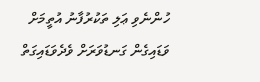ހުންނެވި ޢަލި ތަކުރުފާނު އުތީމަށް ވަޑައިގެން ގަނޑުވަރަށް ވެދެވަޑައިގަތް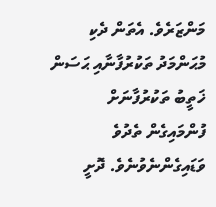މަންޒަރެވެ. އެތަން ދެކި މުޙަންމަދު ތަކުރުފާނާއި ޙަސަން ޚަތީބު ތަކުރުފާނަށް ފުންމައިގެން ތެދުވެ ވަޑައިގެންނެވުނެވެ. ދޮށީ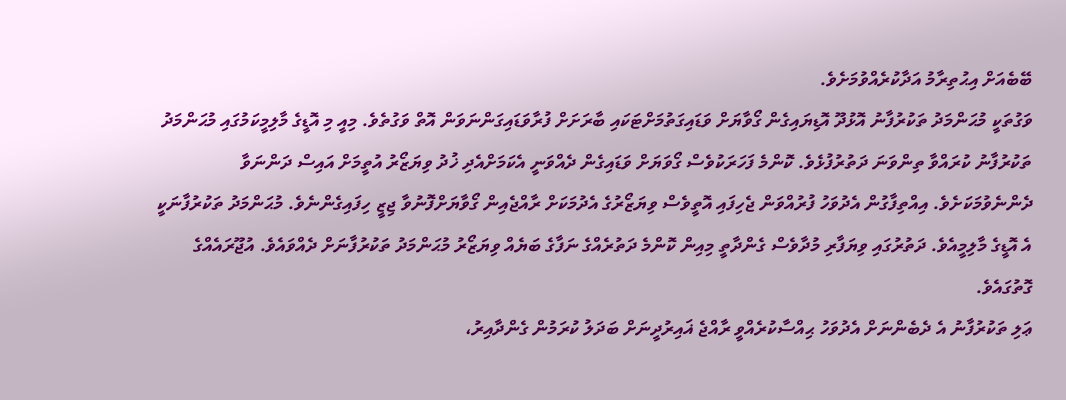ބޭބެއަށް އިޙުތިރާމު އަދާކުރެއްވުމަށެވެ.
ވަގުތަކީ މުޙަންމަދު ތަކުރުފާނު އޮޅުދޫ އޮޑިޔައިގެން ގޯވާޔަށް ވަޑައިގަތުމަށްޓަކައި ބާރަށަށް ފުރާވަޑައިގަންނަވަން އޮތް ވަގުތެވެ. މިއީ މި އޮޑީގެ މާލިމީކަމުގައި މުޙަންމަދު ތަކުރުފާނު ކުރައްވާ ތިންވަނަ ދަތުރުފުޅެވެ. ކޮންމެ ފަހަރަކުވެސް ގޯވަޔަށް ވަޑައިގެން ދެއްވަނީ އެކަމަށްއެދި ޚުދު ވިޔަޒޯރު އުތީމަށް އައިސް ދަންނަވާ ދެންނެވުމަކަށެވެ. އިއްތިފާގުން އެދުވަހު ފުރުއްވަން ޖެހިފައި އޮތީވެސް ވިޔަޒޯރުގެ އެދުމަކަށް ރާއްޖެއިން ގޯވާޔަށްފޮނުވާ ޖިޒީ ހިފައިގެންނެވެ. މުޙަންމަދު ތަކުރުފާނަކީ އެ އޮޑީގެ މާލިމީއެވެ. ދަތުރުގައި ވިޔަފާރި މުދާވެސް ގެންދާތީ މިއިން ކޮންމެ ދަތުރެއްގެ ނަފާގެ ބަޔެއް ވިޔަޒޯރު މުޙަންމަދު ތަކުރުފާނަށް ދެއްވައެވެ. އުޖޫރައެއްގެ ގޮތުގައެވެ.
ޢަލި ތަކުރުފާނު އެ ދެބެންނަށް އެދުވަހު ޙިއްސާކުރެއްވީ ރާއްޖެ ޣައިރުދީނަށް ބަދަލު ކުރަމުން ގެންދާއިރު،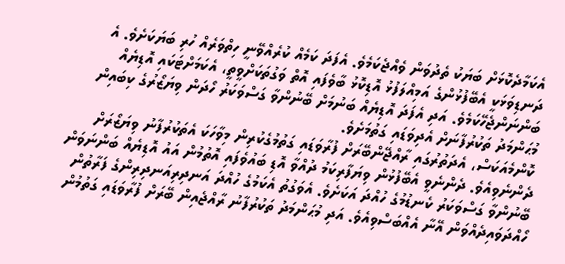އެކަމާދެކޮޅަށް ބަޔަކު ތެދުވަން ވެއްޖެކަމެވެ. އެފަދަ ކަމެއް ކުރެއްވޭނީ ހިތްވަރެއް ހުރި ބަޔަކަށެވެ. އެ ދަނޑިވަޅަކީ އެބޭފުޅުންގެ އަމިއްލަފުޅު އޮޑިކޮޅު ބާވެފައި އޮތް ވަގުތަކަށްވީތީ، އެކަމަށްޓަކައި އޮޑިޔެއް ބަންނަންޖެހޭކަމެވެ. އަދި އެފަދަ އޮޑިޔެއް ބަނުމަށް ބޭނުންވާ ގަސްވަކަރު ހޯދަން ވިޔަޒޯރުގެ ކިބައިން މުޙަންމަދު ތަކުރުފާނަށް އެދިވަޑައި ގަތުމަށެވެ.
ކޮންމެއަކަސް، އެދަތުރުގައި ރާއްޖޭންބޭރަށް ފުރާވަޑައި ގަތުމުގެކުރިން މިވާހަކަ އެތަކުރުފާނު ވިޔަޒޯރަށް ދެންނެވިއެވެ. ދެންނެވީ އެބޭފުޅުން ވިޔަފާރިކަމު ދުއްވާ އޮޑި ބައުވެފައި އޮތުމުން އައު އޮޑިޔެއް ބަންނަވަން ބޭނުންވާ ގަސްވަކަރު ކެނޑުމުގެ ހުއްދަ އަކަށެވެ. އެވަގުތު އެކަމުގެ ހުއްދަ އަނދިރިއަނދިރިންގެ ފަރާތުން ހޯއްދަވައިދެއްވަން އޭނާ އެއްބަސްވިއެވެ. އަދި މުޙަންމަދު ތަކުރުފާނު ރާއްޖެއިން ބޭރަށް ފުރާވަޑައި ގަތުމުން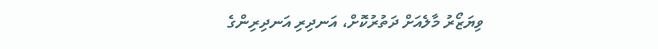ވިޔަޒޯރު މާލެއަށް ދަތުރުކޮށް، އަނދިރި އަނދިރިންގެ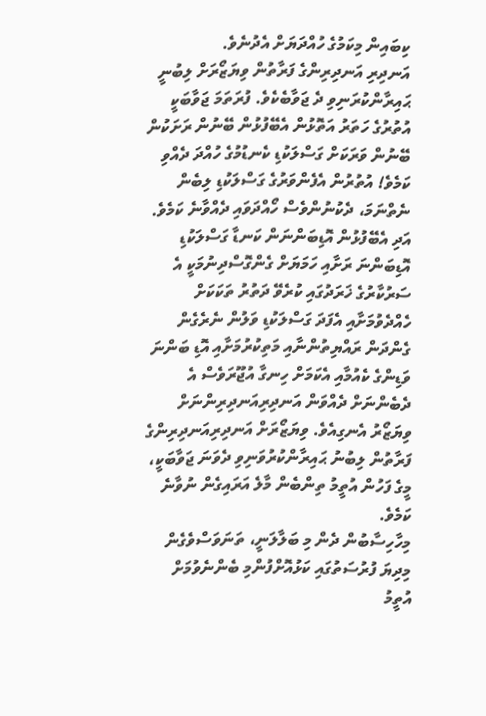ކިބައިން މިކަމުގެ ހުއްދަޔަށް އެދުނެވެ.
އަނދިރި އަނދިރިންގެ ފަރާތުން ވިޔަޒޯރަށް ލިބުނީ ޙައިރާންކުރަނިވި ދެ ޖަވާބެކެވެ. ފުރަތަމަ ޖަވާބަކީ އުތުރުގެ ހަތަރު އަތޮޅުން އެބޭފުޅުން ބޭނުން ރަށަކުން ބޭނުން ވަރަކަށް ގަސްލަކުޑި ކެނޑުމުގެ ހުއްދަ ދެއްވި ކަމެވެ! އުތުރުން އެފެންވަރުގެ ގަސްލަކުޑި ލިބެން ނެތްނަމަ، ދެކުނުންވެސް ހޯއްދަވައި ދެއްވާނެ ކަމެވެ. އަދި އެބޭފުޅުން އޮޑިބަންނަން ކަނޑާ ގަސްލަކުޑި އޮޑިބަންނަ ރަށާއި ހަމަޔަށް ގެންގޮސްދިނުމަކީ އެ ސަރުކާރުގެ ޚަރަދުގައި ކުރެވޭ ދަތުރު ތަކަކަށް ހެއްދެވުމަށާއި އެފަދަ ގަސްލަކުޑި ވަލުން ނެރެގެން ގެންދަން ރައްޔިތުންނާއި މަތިކުރުމަށާއި އޮޑި ބަންނަ ވަޑިންގެ ކެއުމާއި އެކަމަށް ހިނގާ އުޖޫރަވެސް އެ ދެބެންނަށް ދެއްވަން އަނދިރިއަނދިރިންނަށް ވިޔަޒޯރު އެނގިއެވެ. ވިޔަޒޯރަށް އަނދިރިއަނދިރިންގެ ފަރާތުން ލިބުނު ޙައިރާންކުރުވަނިވި ދެވަނަ ޖަވާބަކީ، މީގެ ފަހުން އުތީމު ތިންބެން މާލެ އަރައިގެން ނުވާނެ ކަމެވެ.
މިހާހިސާބުން ދެން މި ބަލާލަނީ، ތަނަވަސްވެގެން މިދިޔަ ފުރުސަތުގައި ކަޅުއޮށްފުންމި ބެންނެވުމަށް އުތީމު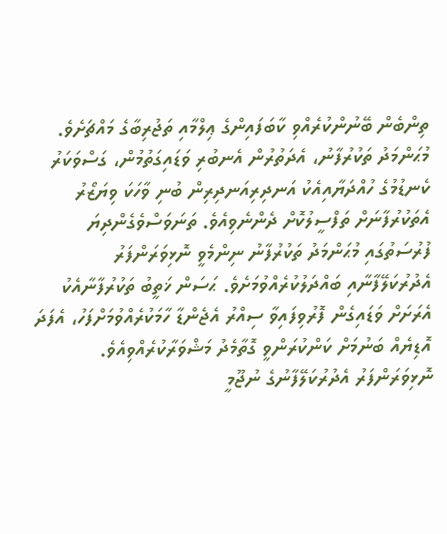ތިންބެން ބޭނުންކުރެއްވި ކާބަފައިންގެ ޢިލްމާއި ތަޖުރިބާގެ މައްޗަށެވެ.
މުޙަންމަދު ތަކުރުފާނު، އެދަތުރުން އެނބުރި ވަޑައިގަތުމުން، ގަސްވަކަރު ކެނޑުމުގެ ހުއްދަޔާއިއެކު އަނދިރިއަނދިރިން ބުނި ވާހަކަ ވިޔަޒޯރު އެތަކުރުފާނަށް ތަފްސީލުކޮށް ދެންނެވިއެވެ. ތަނަވަސްވެގެންދިޔަ ފުރުސަތުގައި މުޙަންމަދު ތަކުރުފާނު ނިންމެވީ ނޮޅިވަރަންފަރު އެދުރުކަލޭފާނާއި ބައްދަލުކުރެއްވުމަށެވެ. ޙަސަން ޚަތީބު ތަކުރުފާނާއެކު އެރަށަށް ވަޑައިގެން ފޮރުވިފައިވާ ސިއްރު އެޖެންޑާ ހާމަކުރެއްވުމަށްފަހު، އެފަދަ އޮޑިޔެއް ބަނުމަށް ކަންކުރަންވީ ގޮތާމެދު މަޝްވަރާކުރެއްވިއެވެ.
ނޮޅިވަރަންފަރު އެދުރުކަލޭފާނުގެ ނުޖޫމީ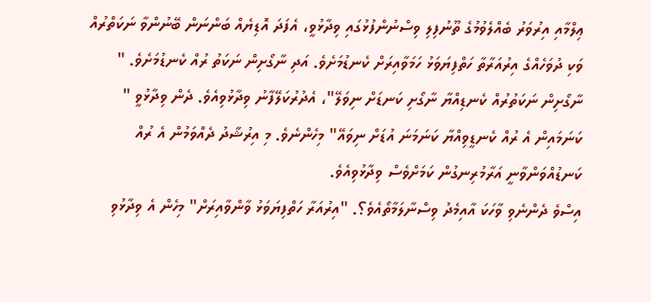ޢިލްމާއި އިރުވަރު ބެއްލެވުމުގެ ތޫނުފިލި ވިސްނުންފުޅުގައި ވިދާޅުވީ، އެފަދަ އޮޑިޔެއް ބަންނަން ބޭނުންވާ ނަކަތްރުއް ވަކި ދުވަހެއްގެ އިރުއަރާތާ ހަތްފިޔަވަޅު ހަމަވާއިރަށް ކެނޑުމަށެވެ. އަދި ނާގޯށިން ނަކަތު ރުއް ކެނޑުމަށެވެ. " ނާގޯށިން ނަކަތުރުއް ކެނޑިއްޔާ ނާގޯށި ކަނޑަށް ނިވަލޭ"، އެދުރުކަލޭފާނު ވިދާޅުވިއެވެ. ދެން ވިދާޅުވީ " ކަނަމައިން އެ ރުއް ކެނޑީވިއްޔާ ކަނަމަނަ އުޑަށް ނިވައޭ" މިހެންނެވެ. މި އިރުޝާދު ދެއްވަމުން އެ ރުއް ކަނޑުއްވަންވާނީ އަރާމުރިނގުން ކަމަށްވެސް ވިދާޅުވިއެވެ.
އިސްވެ ދެންނެވި ވާހަކަ އާއިމެދު ވިސްނާލަމާތޯއެވެ؟. "އިރުއަރާ ހަތްފިޔަވަޅު ވާންވާއިރަށް" މިހެން އެ ވިދާޅުވި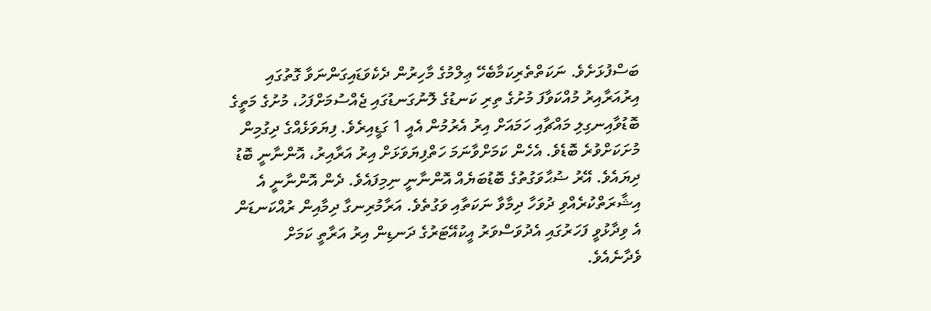ބަސްފުޅަށެވެ. ނަކަތްތެރިކަމާބެހޭ ޢިލްމުގެ މާހިރުން ދެކެވަޑައިގަންނަވާ ގޮތުގައި އިރުއަރާއިރު މުއްކަވާފަ މުށުގެ ތިރި ކަނޑުގެ ލޮނުގަނޑުގައި ޖެއްސުމަށްފަހު، މުށުގެ މަތީގެ ބޮޑުވާއިނގިލި މައްޗާއި ހަމައަށް އިރު އެރުމުން އެއީ 1 ގަޑީއިރެވެ. ފިޔަވަޅެއްގެ ދިގުމިން މުށަކަށްވުރެ ބޮޑެވެ. އެހެން ކަމަށްވާނަމަ ހަތްފިޔަވަޅަށް އިރު އަރާއިރު، އޮންނާނީ ބޮޑު ދިޔައެވެ. އޭރު ޟުޙާވަގުތުގެ ބޮޑުބަޔެއް އޮންނާނީ ނިމިފައެވެ. ދެން އޮންނާނީ އެ އިޝާރަތްކުރެއްވި ދުވަހާ ދިމާވާ ނަކަތާއި ވަގުތެވެ. އަރާމުރިނގާ ދިމާއިން ރުއްކަނޑަން އެ ވިދާޅުވީ ފަހަރުގައި އެދުވަސްވަރު އީކުއޭޓަރުގެ ދަނޑިން އިރު އަރާތީ ކަމަށް ވެދާނެއެވެ.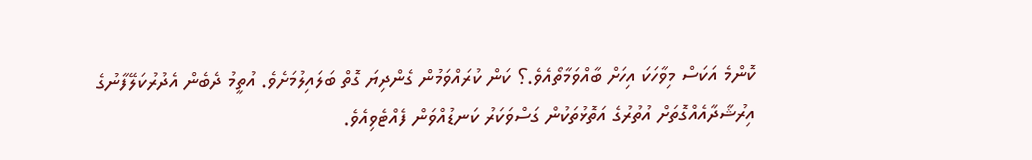ކޮންމެ އަކަސް މިވާހަކަ އިހަށް ބާއްވަމާތޯއެވެ.؟ ކަން ކުރައްވަމުން ގެންދިޔަ ގޮތް ބަލައިލުމަށެވެ. އުތީމު ދެބެން އެދުރުކަލޭފާނުގެ އިރުޝާދާއެއްގޮތަށް އުތުރުގެ އަތޮޅުތަކުން ގަސްވަކަރު ކަނޑުއްވަން ފެއްޓެވިއެވެ.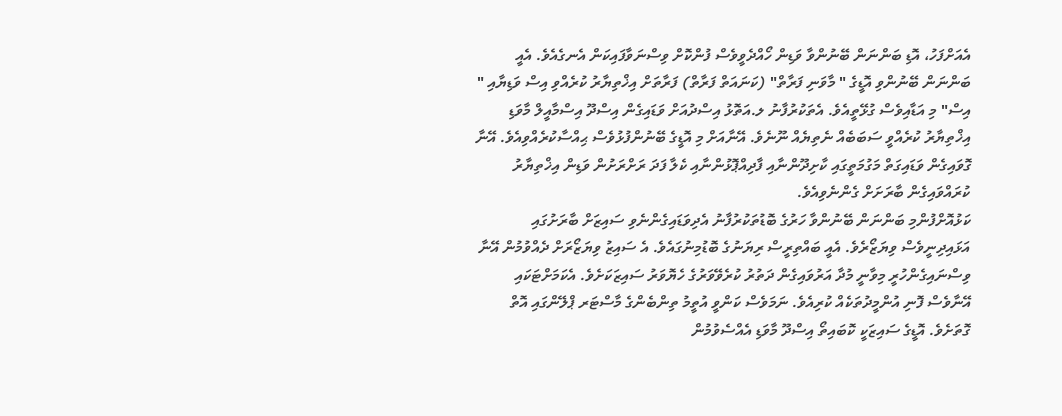އެއަށްފަހު، އޮޑި ބަންނަން ބޭނުންވާ ވަޑިން ހޯއްދެވީވެސް ފުންކޮށް ވިސްނަވާފައިކަން އެނގެއެވެ. އެއީ ބަންނަން ބޭނުންވި އޮޑީގެ " މާވަނި ފަރާތް" (ކަނައަތް ފަރާތް) ފަރާތަށް އިޚްތިޔާރު ކުރެއްވި އިސް ވަޑިޔާއި " އިސް" މި އަޑާއިވެސް ގުޅޭތީއެވެ. އެތަކުރުފާނު ލ.އަތޮޅު އިސްދުއަށް ވަޑައިގެން އިސްދޫ އިސްމާއީލް މާވަޑި އިޚްތިޔާރު ކުރެއްވީ ސަބަބެއް ނެތިޔެއް ނޫނެވެ. އޭނާއަށް މި އޮޑީގެ ބޭނުންފުޅުވެސް ޙިއްސާކުރެއްވިއެވެ. އޭނާ ގޮވައިގެން ވަޑައިގަތް މަގުމަތީގައި ކާށިދޫންނާއި ފާދިއްޕޮޅުންނާއި ކެލާ ފަދަ ރަށްރަށުން ވަޑިން އިޚްތިޔާރު ކުރައްވައިގެން ބާރަށަށް ގެންނެވިއެވެ.
ކަޅުއޮށްފުންމި ބަންނަން ބޭނުންވާ ހަރުގެ ބޮޑުތަކުރުފާނު އެދިވަޑައިގެންނެވި ސައިޒަށް ބާރަށުގައި އަޅައިދިނީވެސް ވިޔަޒޯރެވެ. އެއީ ބައްތިރީސް ރިޔަނުގެ ބޮޑުމިނުގައެވެ. އެ ސައިޒު ވިޔަޒޯރަށް ދެއްވުމުން އޭނާ ވިސްނައިގެންހުރީ މިވާނީ މުދާ އަރުވައިގެން ދަތުރު ކުރެވޭވަރުގެ ހެޔޮވަރު ސައިޒަކަށެވެ. އެކަމަށްޓަކައި އޭނާވެސް ފޮނި އުންމީދުތަކެއް ކުރިއެވެ. ނަމަވެސް ކަންވީ އުތީމު ތިންބެންގެ މާސްޓަރ ޕްލޭންގައި އޮތް ގޮތަށެވެ. އޮޑީގެ ސައިޒަކީ ކޮބައިތޯ އިސްދޫ މާވަޑި އެއްސެވުމުން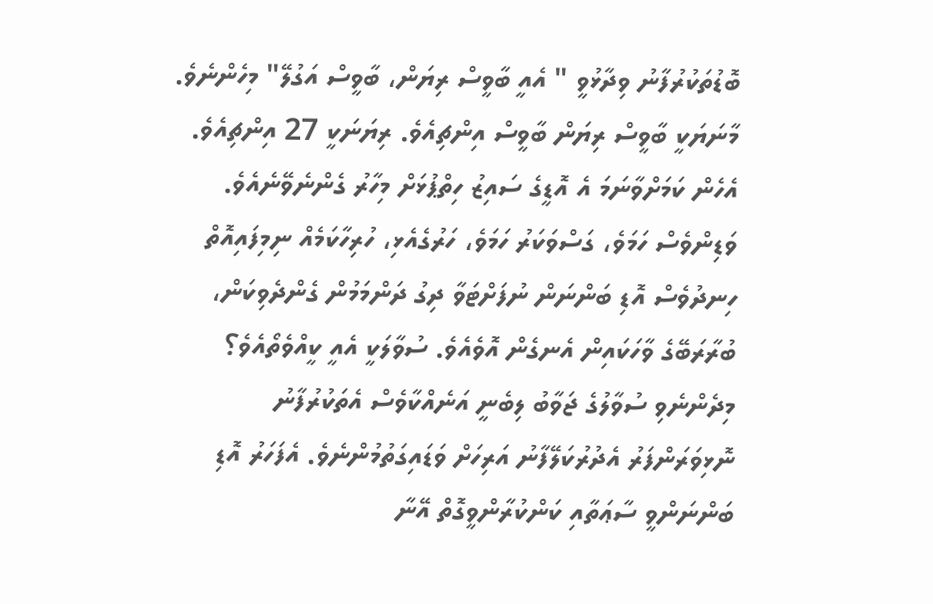ބޮޑުތަކުރުފާނު ވިދާޅުވީ " އެއީ ބާވީސް ރިޔަން، ބާވީސް އަގުލޭ" މިހެންނެވެ. މާނަޔަކީ ބާވީސް ރިޔަން ބާވީސް އިންޗިއެވެ. ރިޔަނަކީ 27 އިންޗިއެވެ. އެހެން ކަމަށްވާނަމަ އެ އޮޑީގެ ސައިޒު ހިތްޕުޅަށް މިހާރު ގެންނެވޭނެއެވެ.
ވަޑިންވެސް ހަމަވެ، ގަސްވަކަރު ހަމަވެ، ހަރުގެއެޅި، ހުރިހާކަމެއް ނިމިފައިއޮތް ހިނދުވެސް އޮޑި ބަންނަން ނުފަށްޓަވާ ދިގު ދަންމަމުން ގެންދެވިކަން، ބުރާރަބޭގެ ވާހަކައިން އެނގެން އޮވެއެވެ. ސުވާލަކީ އެއީ ކީއްވެތޯއެވެ؟
މިދެންނެވި ސުވާލުގެ ޖަވާބު ލިބެނީ އަނެއްކާވެސް އެތަކުރުފާނު ނޮޅިވަރަންފަރު އެދުރުކަލޭފާނު އަރިހަށް ވަޑައިގަތުމުންނެވެ. އެފަހަރު އޮޑި ބަންނަންވީ ސާޢަތާއި ކަންކުރާންވީގޮތް އޭނާ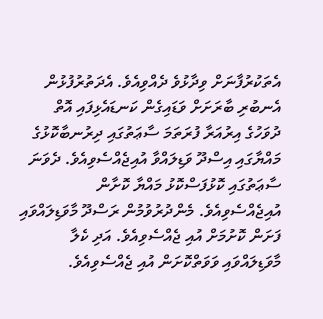އެތަކުރުފާނަށް ވިދާޅުވެ ދެއްވިއެވެ. އެދަތުރުފުޅުން އެނބުރި ބާރަށަށް ވަޑައިގެން ކަނޑައެޅިފައި އޮތް ދުވަހުގެ އިރުއަރާ ފުރަތަމަ ސާޢަތުގައި ދިރުނބާކޮޅުގެ މައްޔާގައި އިސްދޫ ވަޑިލައްވާ އުއިޖެއްސެވިއެވެ. ދެވަނަ ސާޢަތުގައި ކޮޅުފަސްކޮޅު މައްޔާ ކޮށާން އުއިޖެއްސެވިއެވެ. މެންދުރުވުމުން ރަސްދޫ މާވަޑިލައްވައި ފަށަން ކޮށުމަށް އުއި ޖެއްސެވިއެވެ. އަދި ކެލާ މާވަޑިލައްވައި ވަވަތްކޮށަން އުއި ޖެއްސެވިއެވެ.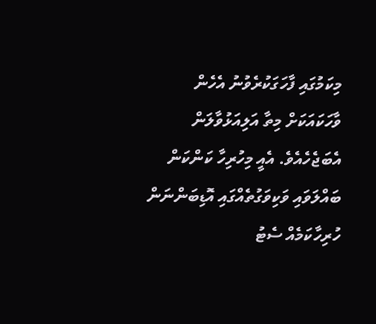މިކަމުގައި ފާހަގަކުރެވުނު އެހެން ވާހަކައަކަށް މިތާ އަލިއަޅުވާލަން އެބަޖެހެއެވެ. އެއީ މިހުރިހާ ކަންކަން ބައްލަވައި ވަކިވަގުތެއްގައި އޮޑިބަންނަން ހުރިހާކަމެއް ސެޓު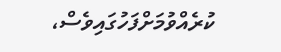ކުރެއްވުމަށްފަހުގައިވެސް،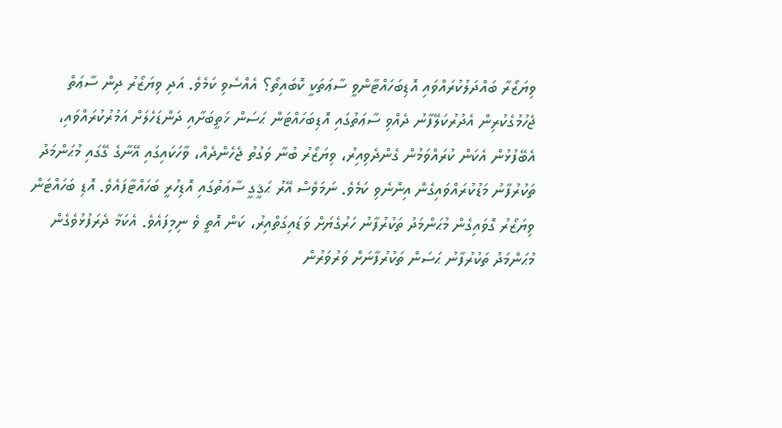ވިޔަޒޯރާ ބައްދަލުކުރައްވައި އޮޑިބަހައްޓާންވީ ސާޢަތަކީ ކޮބައިތޯ؟ އެއްސެވި ކަމެވެ. އަދި ވިޔަޒޯރު ދިން ސާޢަތް ޖެހުމުގެކުރިން އެދުރުކަލޭފާނު ދެއްވި ސާޢަތުގައި އޮޑިބަހައްޓަން ޙަސަން ޚަތީބަށާއި ދަންޑަހެލަށް އަމުރުކުރައްވައި، އެބޭފުޅުން އެކަން ކުރައްވަމުން ގެންދެވިއިރު، ވިޔަޒޯރު ބުނާ ވަގުތު ޖެހެންދެއް، ވާހަކައިގައި އޭނާގެ ގޭގައި މުޙަންމަދު ތަކުރުފާނު މަޑުކުރައްވައިގެން އިންނެވި ކަމެވެ. ނަމަވެސް އޭރު ޙަޤީގީ ސާޢަތުގައި އޮޑިހުރީ ބަހައްޓާފައެވެ. އޮޑި ބަހައްޓަން ވިޔަޒޯރު ގޮވައިގެން މުޙަންމަދު ތަކުރުފާނު ހަރުގެޔަށް ވަޑައިގަތްއިރު، ކަން އޮތީ ވެ ނިމިފައެވެ. އެކަމާ ދެރަފުޅުވެގެން މުޙަންމަދު ތަކުރުފާނު ޙަސަން ތަކުރުފާނަށް ވަރުވަރުން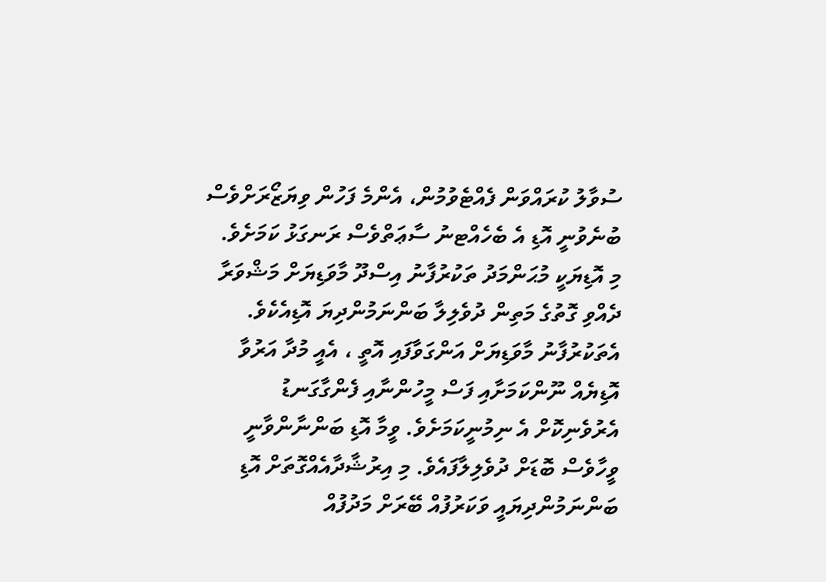ސުވާލު ކުރައްވަން ފެއްޓެވުމުން، އެންމެ ފަހުން ވިޔަޒޯރަށްވެސް ބުނެވުނީ އޮޑި އެ ބެހެއްޓނު ސާޢަތްވެސް ރަނގަޅު ކަމަށެވެ.
މި އޮޑިޔަކީ މުޙަންމަދު ތަކުރުފާނު އިސްދޫ މާވަޑިޔަށް މަޝްވަރާ ދެއްވި ގޮތުގެ މަތިން ދުވެލިލާ ބަންނަމުންދިޔަ އޮޑިއެކެވެ. އެތަކުރުފާނު މާވަޑިޔަށް އަންގަވާފައި އޮތީ ، އެއީ މުދާ އަރުވާ އޮޑިޔެއް ނޫންކަމަށާއި ފަސް މީހުންނާއި ފެންގާގަނޑު އެރުވެނިކޮށް އެ ނިމުނީކަމަށެވެ. ވީމާ އޮޑި ބަންނާންވާނީ ވީހާވެސް ބޮޑަށް ދުވެލިލާފައެވެ. މި އިރުޝާދާއެއްގޮތަށް އޮޑި ބަންނަމުންދިޔައީ ވަކަރުފުއް ބޭރަށް މަދުފުއް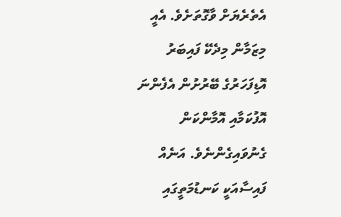އެތެރެޔަށް ވާގޮތަށެވެ. އެއީ މިޒަމާން މިދެކޭ ފައިބަރު އޮޑިފަހަރުގެ ބޭރުށުން އެފެންނަ އޮފުކަމާއި އޮމާންކަން ގެނުވައިގެންނެވެ. އަނެއް ފައިސާއަކީ ކަނޑުމަތީގައި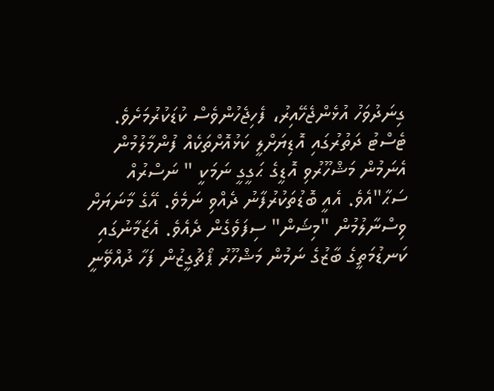ގިނަދުވަހު އުޅެންޖެހޭއިރު، ފެހިޖެހުންވެސް ކުޑަކުރުމަށެވެ.
ޓެސްޓު ދަތުރުގައި އޮޑިޔަށްލީ ކަޅުއޮށްތަކެއް ފުންމާލުމުން އެނަމުން މަޝްހޫރުވި އޮޑީގެ ޙަގީގީ ނަމަކީ " ނަސްރުއް ސަޙާ"އެވެ. އެއީ ބޮޑުތަކުރުފާނު ދެއްވި ނަމެވެ. އޭގެ މާނަޔަށް ވިސްނާލުމުން "މިޝަން" ސިފަވެގެން ދެއެވެ. އެޒަމާނުގައި ކަނޑުމަތީގެ ބާޒުގެ ނަމުން މަޝްހޫރު ޕޯޗުގީޒުން ފަހާ ދުއްވޭނީ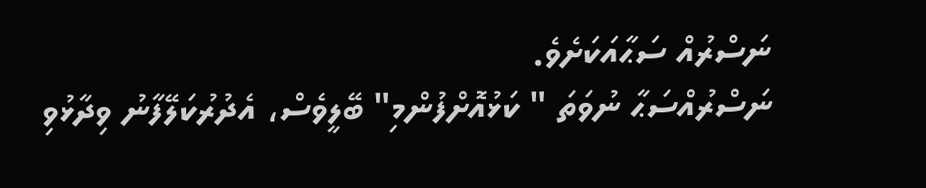ނަސްރުއް ސަޙާއަކަށެވެ.
ނަސްރުއްސަޙާ ނުވަތަ " ކަޅުއޮށްފުންމި" ބޭލީވެސް، އެދުރުކަލޭފާނު ވިދާޅުވި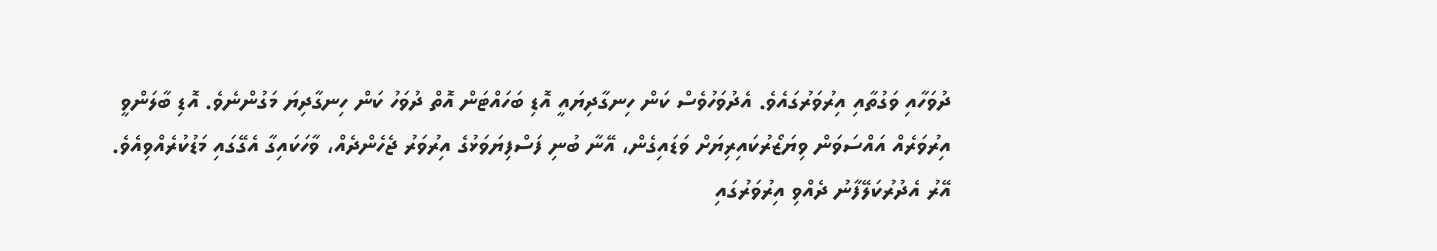ދުވަހާއި ވަގުތާއި އިރުވަރުގައެވެ. އެދުވަހުވެސް ކަން ހިނގާދިޔައީ އޮޑި ބަހައްޓަން އޮތް ދުވަހު ކަން ހިނގާދިޔަ މަގުންނެވެ. އޮޑި ބާލަންވީ އިރުވަރެއް އައްސަވަން ވިޔަޒޯރުކައިރިޔަށް ވަޑައިގެން، އޭނާ ބުނި ފަސްފިޔަވަޅުގެ އިރުވަރު ޖެހެންދެއް، ވާހަކައިގާ އެގޭގައި މަޑުކުރެއްވިއެވެ. އޭރު އެދުރުކަލޭފާނު ދެއްވި އިރުވަރުގައި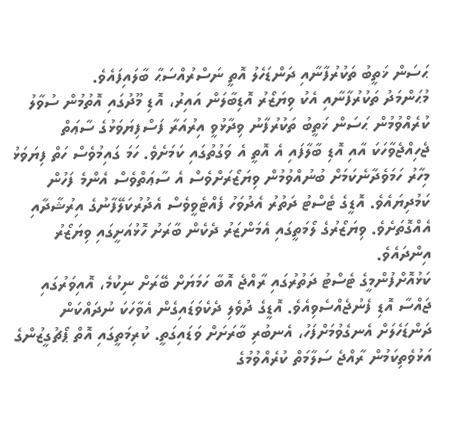ޙަސަން ޚަތީބު ތަކުރުފާނާއި ދަންޑަހެލު އޮތީ ނަސްރުއްސަޙާ ބާލައިފައެވެ.
މުޙަންމަދު ތަކުރުފާނާއި އެކު ވިޔަޒޯރު އޮޑިބާލަން އައިރު، އޮޑި މޫދުގައި އޮތުމުން ސުވާލު ކުރެއްވުމުން ޙަސަން ޚަތީބު ތަކުރުފާނު ވިދާޅުވީ އިރުއަރާ ފަސްފިޔަވަޅުގެ ސާޢަތް ޖެހިއްޖެވާހަކަ އާއި އޮޑި ބާލާފައި އެ އޮތީ އެ ވަގުތުގައި ކަމަށެވެ. ހަމަ ގައިމުވެސް ހަތް ފިޔަވަޅު މިހާރު ހަމަވެދާނެކަމަށް ބުނުއްވުމުން ވިޔަޒޯރަށްވެސް އެ ސާޢަތްވެސް އެންމެ ފަހުން ކަމުދިޔައެވެ. އޮޑީގެ ޓެސްޓު ދަތުރު އެދުވަހު ފެއްޓެވީވެސް އެދުރުކަލޭފާނުގެ އިރުޝާދާއި އެއްގޮތަށެވެ. ވިޔަޒޯރުގެ ލޯމަތީގައި އެމަންޒަރު ދެކެން ބާރަށު ހޮޅުއަށީގައި ވިޔަޒޯރު އިންދައެވެ.
ކަޅުއޮށްފުންމީގެ ޓެސްޓު ދަތުރުގައި ރާއްޖެ އޮބާ ހަމަޔަށް ބޭރަށް ނިކުމެ، އޮއިވަރުގައި ޖައްސާ އޮޑި ފެނުޖެއްސެވިއެވެ. އޮޑީގެ ދުވެލި ދެކެވަޑައިގެން އެވާހަކަ ނުދައްކަން ދަންޑަހެލަށް އެނގެވުމަށްފަހު، އެނބުރި ބާރަށަށް ވަޑައިގަތީ. ކުރިމަތީގައި އޮތް ޕޯޗުގީޒުންގެ އަޅުވެތިކަމުން ރާއްޖެ ސަލާމަތް ކުރެއްވުމުގެ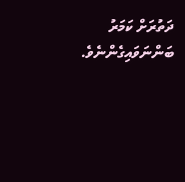ދަތުރަށް ކަމަރު ބަންނަވައިގެންނެވެ.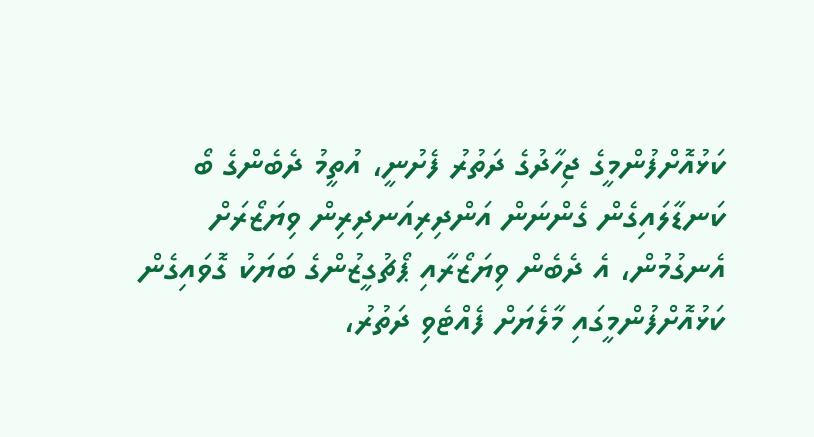ކަޅުއޮށްފުންމީގެ ޖިހާދުގެ ދަތުރު ފެށުނީ، އުތީމު ދެބެންގެ ބޯ ކަނޑާލައިގެން ގެންނަން އަންދިރިއަނދިރިން ވިޔަޒޯރަށް އެނގުމުން، އެ ދެބެން ވިޔަޒޯރާއި ޕޯޗުގީޒުންގެ ބަޔަކު ގޮވައިގެން ކަޅުއޮށްފުންމީގައި މާލެޔަށް ފެއްޓެވި ދަތުރު،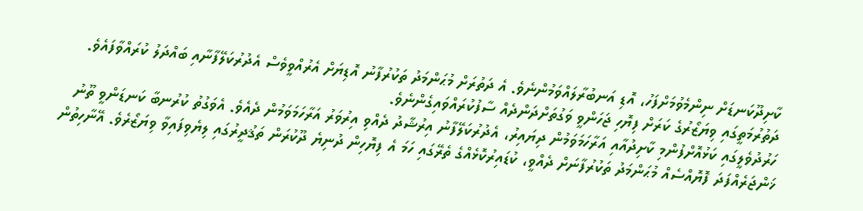ކާށިދޫކަނޑަށް ނިންމެވުމަށްފަހު، އޮޑި އަނބުރާލައްވަމުންނެވެ. އެ ދަތުރަށް މުޙަންމަދު ތަކުރުފާނު އޮޑިޔަށް އެރުއްވީވެސް އެދުރުކަލޭފާނާއި ބައްދަލު ކުރައްވާފައެވެ. ދަތުރުމަތީގައި ވިޔަޒޯރުގެ ކަރަށް ފިޔޮހި ޖަހަންވީ ވަގުތަށްދަންދެއް ސާފުކުރައްވައިގެންނެވެ.
ހަރުދުވެލީގައި ކަޅުއޮށްފުންމި ކާށިދުއާއި އަރާހަމަވަމުން ދިޔައިރު، އެދުރުކަލޭފާނު އިރުޝާދު ދެއްވި އިރުވަރު އަރާހަމަވަމުން ދެއެވެ. އެވަގުތު ކުރުނބާ ކަނޑަންވީ ތޫނު ޚަންޖަރެއްފަދަ ފޮޔޮއްސެއް މުޙަންމަދު ތަކުރުފާނަށް ދެއްވީ، ކުޑައިރުކޮޅެއްގެ ތެރޭގައި ހަމަ އެ ފިޔޮހިން ދުނިޔެ ދޫކުރަން ތަޤުދީރުގައި ލިޔެވިފައިވާ ވިޔަޒޯރެވެ. އޭނާހިތުން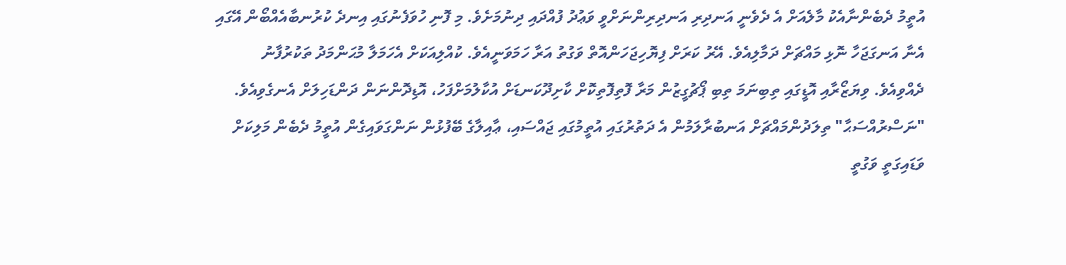އުތީމު ދެބެންނާއެކު މާލެއަށް އެ ދެވެނީ އަނދިރި އަނދިރިންނަށްވީ ވަޢުދު ފުއްދައި ދިނުމަށެވެ. މި ފޮނި ހުވަފެނުގައި އިނދެ ކުރުނބާއެއްބޯން އޭގައި އެނާ އަނގަޖަހާ ނޮޅި މައްޗަށް ދަމާލިއެވެ. އޭރު ކަރަށް ފިޔޮހިޖަހަންއޮތް ވަގުތު އަރާ ހަމަވަނީއެވެ. ކުއްލިއަކަށް އެހަމަލާ މުޙަންމަދު ތަކުރުފާނު ދެއްވިއެވެ. ވިޔަޒޯރާއި އޮޑީގައި ތިބިނަމަ ތިބި ޕޯޗުގީޒުން މަރާ ފޮތިފޮތިކޮށް ކާށިދޫކަނޑަށް އުކާލުމަށްފަހު، އޮޑިދޮންނަން ދަންޑަހިލަށް އެނގެވިއެވެ.
"ނަސްރުއްސަޙާ" ތިލަދުންމައްޗަށް އަނބުރާލަމުން އެ ދަތުރުގައި އުތީމުގައި ޖައްސައި، ޢާއިލާގެ ބޭފުޅުން ނަންގަވައިގެން އުތީމު ދެބެން މަލިކަށް ވަޑައިގަތީ ވަގުތީ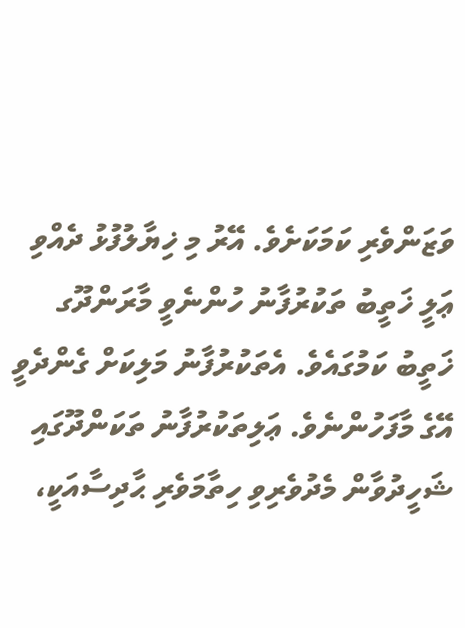ވަޒަންވެރި ކަމަކަށެވެ. އޭރު މި ޚިޔާލުފުޅު ދެއްވި ޢަލީ ޚަތީބު ތަކުރުފާނު ހުންނެވީ މާރަންދޫގ ޚަތީބު ކަމުގައެވެ. އެތަކުރުފާނު މަލިކަށް ގެންދެވީ އޭގެ މާފަހުންނެވެ. ޢަލިތަކުރުފާނު ތަކަންދޫގައި ޝަހީދުވާން މެދުވެރިވި ހިތާމަވެރި ޙާދިސާއަކީ،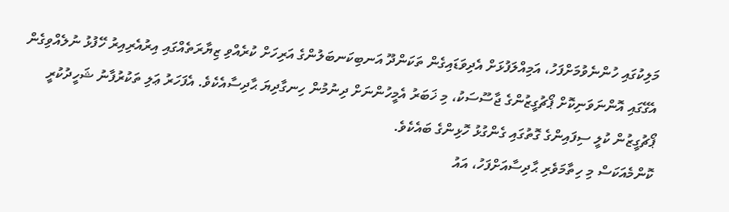މަލިކުގައި ހުންނެވުމަށްފަހު، އަމިއްލަފުޅަށް އެދިވަޑައިގެން ތަކަންދޫ އަނބިކަނބަލުންގެ އަރިހަށް ކުރެއްވި ޒިޔާރަތެއްގައި އިރުއެރިއިރު ހޭފުޅު ނުލެއްވިގެން އެގޭގައި އޮންނަވަނިކޮށް ޕޯޗުގީޒުންގެ ޖާސޫސަކު، މި ޚަބަރު އެމީހުންނަށް ދިނުމުން ހިނގާދިޔަ ޙާދިސާއެކެވެ. އެފަހަރު ޢަލި ތަކުރުފާނު ޝަހީދުކުރީ ޕޯޗުގީޒުން ކުލީ ސިފައިންގެ ގޮތުގައި ގެންގުޅު ހޮޅިންގެ ބައެކެވެ.
ކޮންމެއަކަސް މި ހިތާމަވެރި ޙާދިސާއަށްފަހު، އައު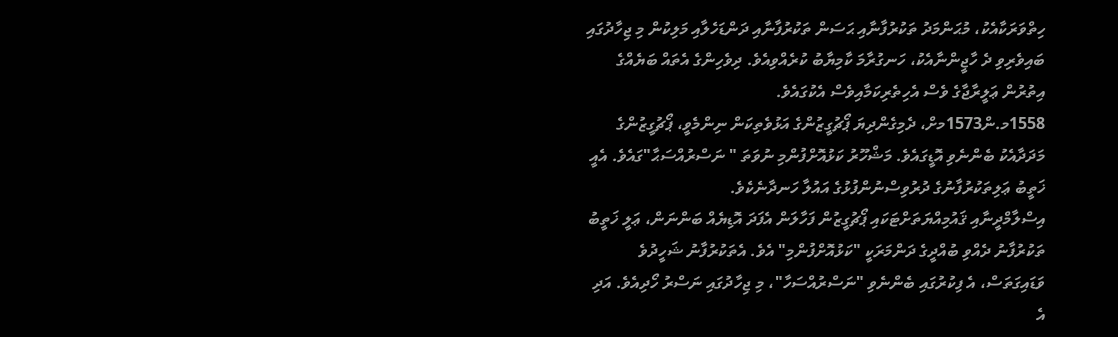ހިތްވަރަކާއެކު، މުޙަންމަދު ތަކުރުފާނާއި ޙަސަން ތަކުރުފާނާއި ދަންޑަހެލާއި މަލިކުން މި ޖިހާދުގައި ބައިވެރިވި ދެ ހާޖީންނާއެކު، ހަނގުރާމަ ކާމިޔާބު ކުރެއްވިއެވެ. ދިވެހިންގެ އެތައް ބަޔެއްގެ އިތުރުން ޢަލީރާޖާގެ ވެސް އެހިތެރިކަމާއިވެސް އެކުގައެވެ.
1558މ.ން1573މށް، ދެމިގެންދިޔަ ޕޯޗުގީޒުންގެ އަޅުވެތިކަން ނިންމެވީ، ޕޯޗުގީޒުންގެ މަދަދާއެކު ބެންނެވި އޮޑީގައެވެ. މަޝްހޫރު ކަޅުއޮށްފުންމި ނުވަތަ " ނަސްރުއްސަޙާ"ގައެވެ. އެއީ ޚަތީބު ޢަލިތަކުރުފާނުގެ ދުރުވިސްނުންފުޅުގެ އައުލާ ހަނދާނެކެވެ.
އިސްލާމްދީނާއި ޤައުމިއްޔަތަށްޓަކައި ޕޯޗުގީޒުން ފަހާލަން އެފަދަ އޮޑިޔެއް ބަންނަން، ޢަލީ ޚަތީބު ތަކުރުފާނު ދެއްވި ބުއްދީގެ ދަންމަރަކީ "ކަޅުއޮށްފުންމި" އެވެ. އެތަކުރުފާނު ޝަހީދުވެ ވަޑައިގަތަސް، އެ ފިކުރުގައި ބެންނެވި "ނަސްރުއްސަހާ"، މި ޖިހާދުގައި ނަސްރު ހޯދިއެވެ. އަދި އެ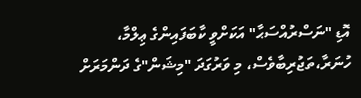އޮޑި "ނަސްރުއްސަޙާ" އަކަށްވީ ކާބަފައިންގެ ޢިލްމާ، ހުނަރާ،ތަޖުރިބާވެސް، މި ވަރުގަދަ "މިޝަން"ގެ ދަންމަރަށް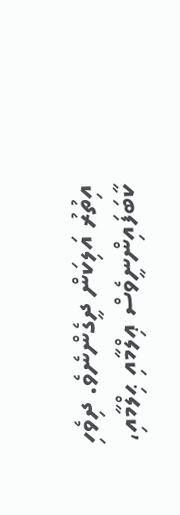އިތުރު އަލިކަން ދީގެންނެވެ. ދިވެހި ކާބަފައިންނީވެސް ޢިލްމާއި ޙިލްމާއި،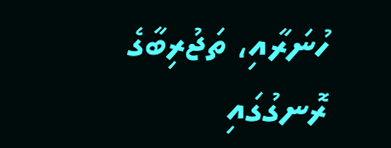ހުނަރާއި، ތަޖުރިބާގެ ރޮނގުގައި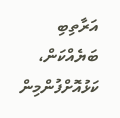އަރާތިބި ބަޔެއްކަން، ކަޅުއޮށްފުންމިން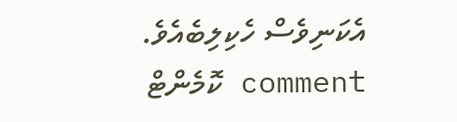އެކަނިވެސް ހެކިލިބެއެވެ.
comment ކޮމެންޓް